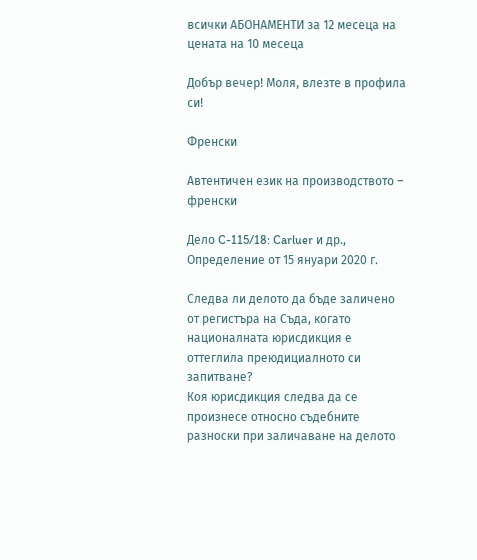всички АБОНАМЕНТИ за 12 месеца на цената на 10 месеца

Добър вечер! Моля, влезте в профила си!

Френски

Автентичен език на производството – френски

Дело C-115/18: Carluer и др., Определение от 15 януари 2020 г.

Следва ли делото да бъде заличено от регистъра на Съда, когато националната юрисдикция е оттеглила преюдициалното си запитване?
Коя юрисдикция следва да се произнесе относно съдебните разноски при заличаване на делото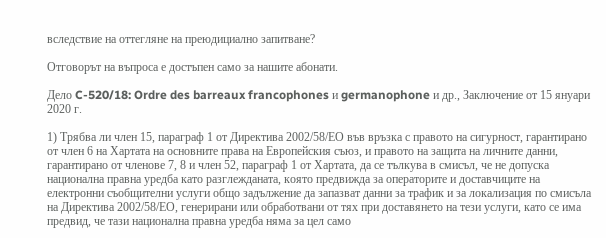вследствие на оттегляне на преюдициално запитване?

Отговорът на въпроса е достъпен само за нашите абонати.

Дело C-520/18: Ordre des barreaux francophones и germanophone и др., Заключение от 15 януари 2020 г.

1) Трябва ли член 15, параграф 1 от Директива 2002/58/ЕО във връзка с правото на сигурност, гарантирано от член 6 на Хартата на основните права на Европейския съюз, и правото на защита на личните данни, гарантирано от членове 7, 8 и член 52, параграф 1 от Хартата, да се тълкува в смисъл, че не допуска национална правна уредба като разглежданата, която предвижда за операторите и доставчиците на електронни съобщителни услуги общо задължение да запазват данни за трафик и за локализация по смисъла на Директива 2002/58/ЕО, генерирани или обработвани от тях при доставянето на тези услуги, като се има предвид, че тази национална правна уредба няма за цел само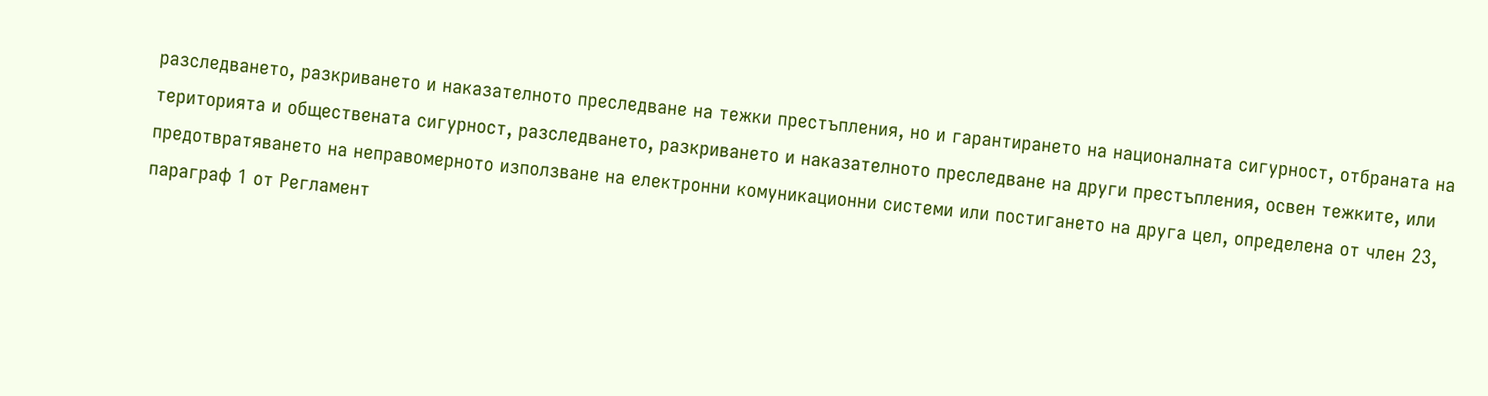разследването, разкриването и наказателното преследване на тежки престъпления, но и гарантирането на националната сигурност, отбраната на територията и обществената сигурност, разследването, разкриването и наказателното преследване на други престъпления, освен тежките, или предотвратяването на неправомерното използване на електронни комуникационни системи или постигането на друга цел, определена от член 23, параграф 1 от Регламент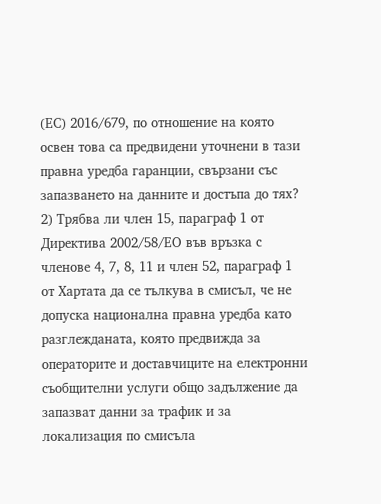(ЕС) 2016/679, по отношение на която освен това са предвидени уточнени в тази правна уредба гаранции, свързани със запазването на данните и достъпа до тях?
2) Трябва ли член 15, параграф 1 от Директива 2002/58/ЕО във връзка с членове 4, 7, 8, 11 и член 52, параграф 1 от Хартата да се тълкува в смисъл, че не допуска национална правна уредба като разглежданата, която предвижда за операторите и доставчиците на електронни съобщителни услуги общо задължение да запазват данни за трафик и за локализация по смисъла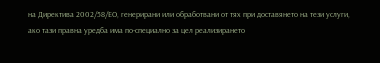на Директива 2002/58/ЕО, генерирани или обработвани от тях при доставянето на тези услуги, ако тази правна уредба има по-специално за цел реализирането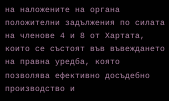на наложените на органа положителни задължения по силата на членове 4 и 8 от Хартата, които се състоят във въвеждането на правна уредба, която позволява ефективно досъдебно производство и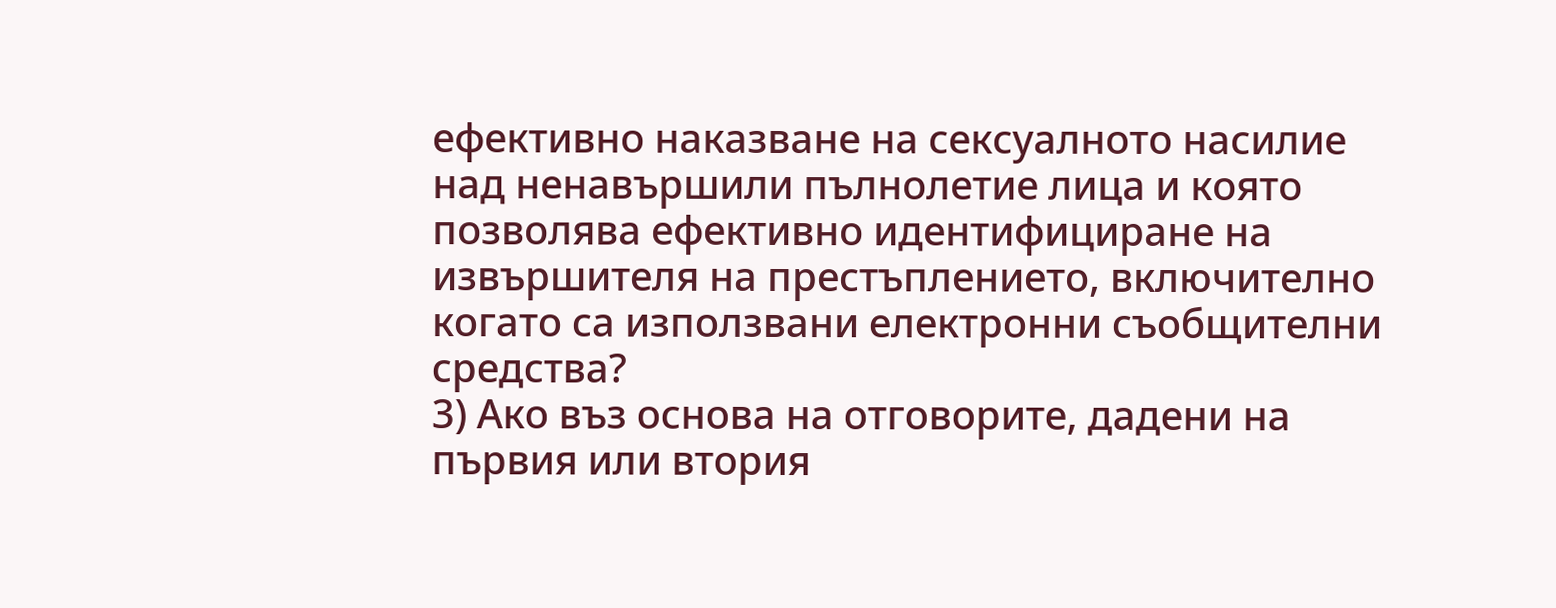ефективно наказване на сексуалното насилие над ненавършили пълнолетие лица и която позволява ефективно идентифициране на извършителя на престъплението, включително когато са използвани електронни съобщителни средства?
3) Ако въз основа на отговорите, дадени на първия или втория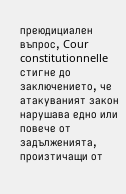преюдициален въпрос, Cour constitutionnelle стигне до заключението, че атакуваният закон нарушава едно или повече от задълженията, произтичащи от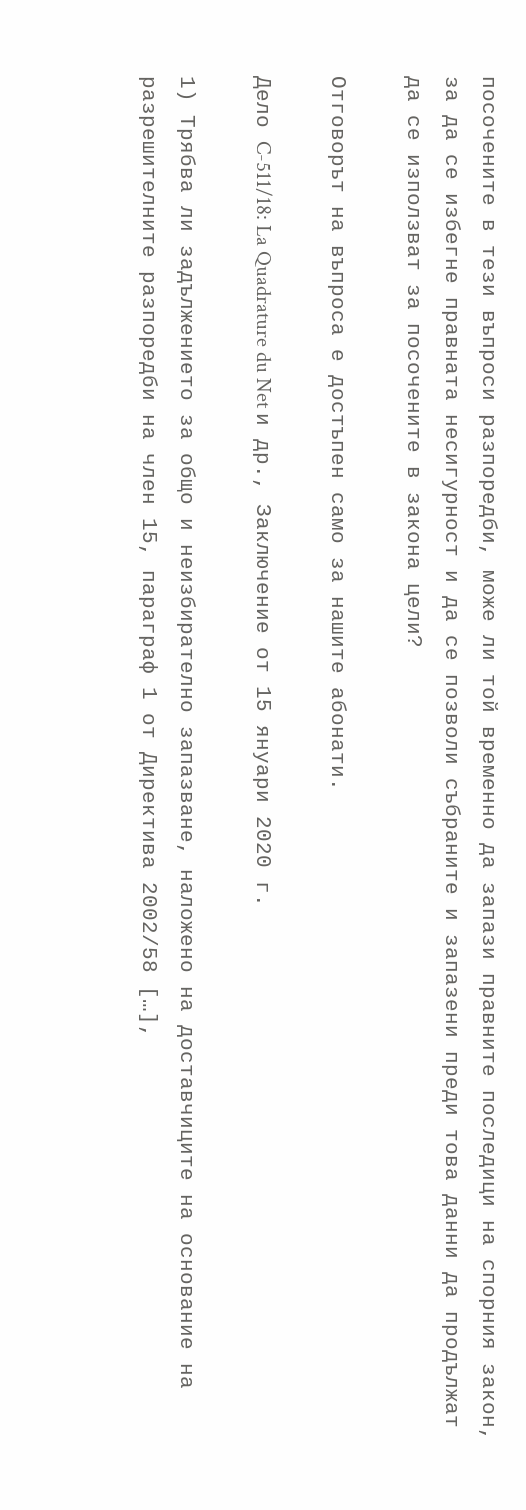посочените в тези въпроси разпоредби, може ли той временно да запази правните последици на спорния закон, за да се избегне правната несигурност и да се позволи събраните и запазени преди това данни да продължат да се използват за посочените в закона цели?

Отговорът на въпроса е достъпен само за нашите абонати.

Дело C-511/18: La Quadrature du Net и др., Заключение от 15 януари 2020 г.

1) Трябва ли задължението за общо и неизбирателно запазване, наложено на доставчиците на основание на разрешителните разпоредби на член 15, параграф 1 от Директива 2002/58 […],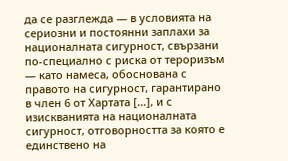да се разглежда — в условията на сериозни и постоянни заплахи за националната сигурност, свързани по-специално с риска от тероризъм — като намеса, обоснована с правото на сигурност, гарантирано в член 6 от Хартата […], и с изискванията на националната сигурност, отговорността за която е единствено на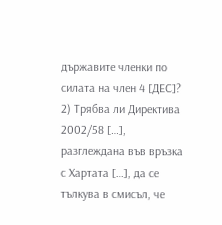държавите членки по силата на член 4 [ДЕС]?
2) Трябва ли Директива 2002/58 […], разглеждана във връзка с Хартата […], да се тълкува в смисъл, че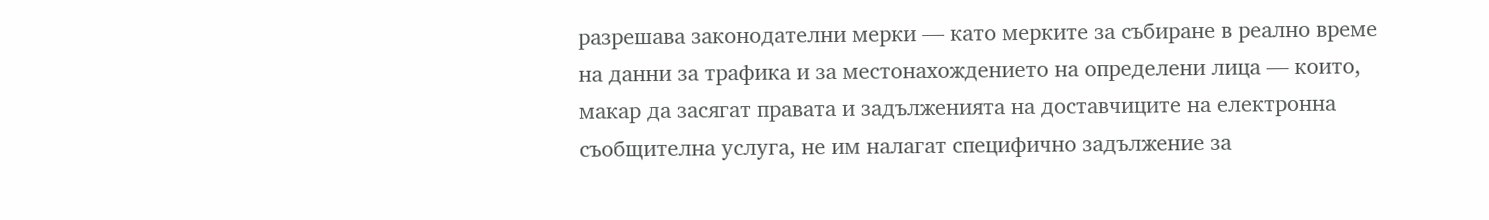разрешава законодателни мерки — като мерките за събиране в реално време на данни за трафика и за местонахождението на определени лица — които, макар да засягат правата и задълженията на доставчиците на електронна съобщителна услуга, не им налагат специфично задължение за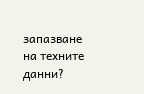запазване на техните данни?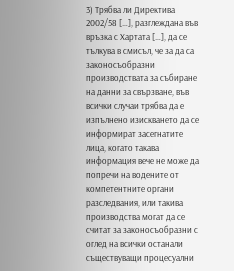3) Трябва ли Директива 2002/58 […], разглеждана във връзка с Хартата […], да се тълкува в смисъл, че за да са законосъобразни производствата за събиране на данни за свързване, във всички случаи трябва да е изпълнено изискването да се информират засегнатите лица, когато такава информация вече не може да попречи на водените от компетентните органи разследвания, или такива производства могат да се считат за законосъобразни с оглед на всички останали съществуващи процесуални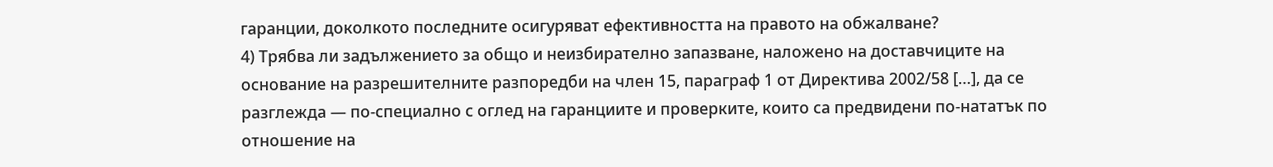гаранции, доколкото последните осигуряват ефективността на правото на обжалване?
4) Трябва ли задължението за общо и неизбирателно запазване, наложено на доставчиците на основание на разрешителните разпоредби на член 15, параграф 1 от Директива 2002/58 […], да се разглежда — по-специално с оглед на гаранциите и проверките, които са предвидени по-нататък по отношение на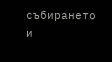събирането и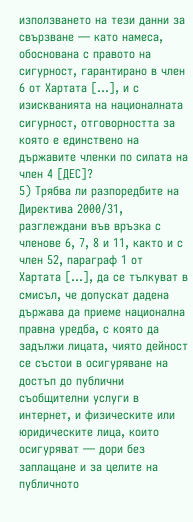използването на тези данни за свързване — като намеса, обоснована с правото на сигурност, гарантирано в член 6 от Хартата […], и с изискванията на националната сигурност, отговорността за която е единствено на държавите членки по силата на член 4 [ДЕС]?
5) Трябва ли разпоредбите на Директива 2000/31, разглеждани във връзка с членове 6, 7, 8 и 11, както и с член 52, параграф 1 от Хартата […], да се тълкуват в смисъл, че допускат дадена държава да приеме национална правна уредба, с която да задължи лицата, чиято дейност се състои в осигуряване на достъп до публични съобщителни услуги в интернет, и физическите или юридическите лица, които осигуряват — дори без заплащане и за целите на публичното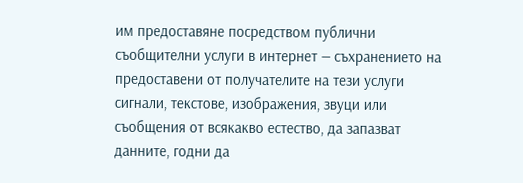им предоставяне посредством публични съобщителни услуги в интернет — съхранението на предоставени от получателите на тези услуги сигнали, текстове, изображения, звуци или съобщения от всякакво естество, да запазват данните, годни да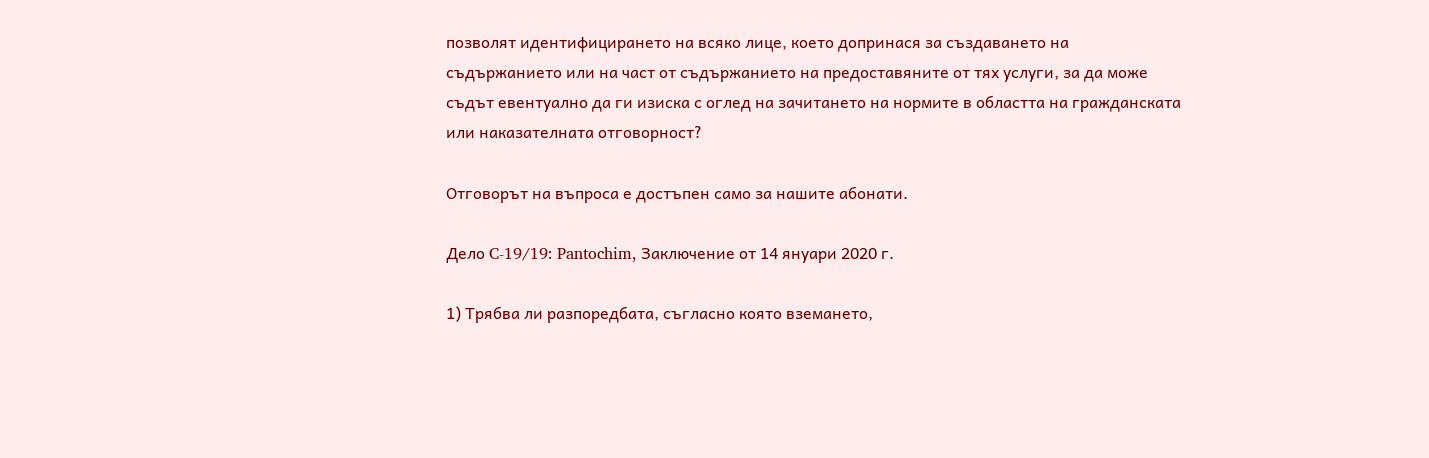позволят идентифицирането на всяко лице, което допринася за създаването на съдържанието или на част от съдържанието на предоставяните от тях услуги, за да може съдът евентуално да ги изиска с оглед на зачитането на нормите в областта на гражданската или наказателната отговорност?

Отговорът на въпроса е достъпен само за нашите абонати.

Дело C-19/19: Pantochim, Заключение от 14 януари 2020 г.

1) Трябва ли разпоредбата, съгласно която вземането,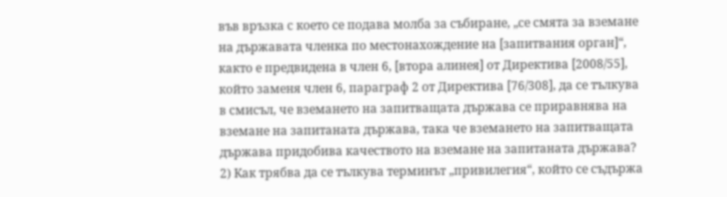във връзка с което се подава молба за събиране, „се смята за вземане на държавата членка по местонахождение на [запитвания орган]“, както е предвидена в член 6, [втора алинея] от Директива [2008/55], който заменя член 6, параграф 2 от Директива [76/308], да се тълкува в смисъл, че вземането на запитващата държава се приравнява на вземане на запитаната държава, така че вземането на запитващата държава придобива качеството на вземане на запитаната държава?
2) Как трябва да се тълкува терминът „привилегия“, който се съдържа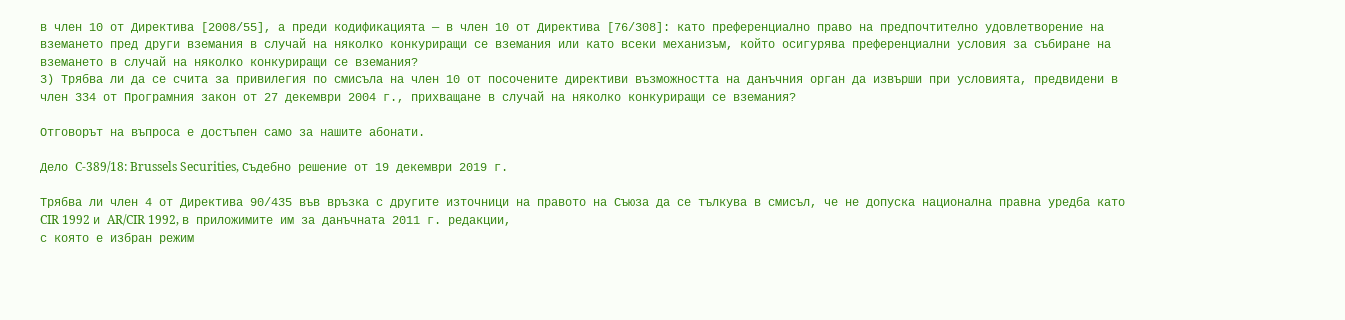в член 10 от Директива [2008/55], а преди кодификацията — в член 10 от Директива [76/308]: като преференциално право на предпочтително удовлетворение на вземането пред други вземания в случай на няколко конкуриращи се вземания или като всеки механизъм, който осигурява преференциални условия за събиране на вземането в случай на няколко конкуриращи се вземания?
3) Трябва ли да се счита за привилегия по смисъла на член 10 от посочените директиви възможността на данъчния орган да извърши при условията, предвидени в член 334 от Програмния закон от 27 декември 2004 г., прихващане в случай на няколко конкуриращи се вземания?

Отговорът на въпроса е достъпен само за нашите абонати.

Дело C-389/18: Brussels Securities, Съдебно решение от 19 декември 2019 г.

Трябва ли член 4 от Директива 90/435 във връзка с другите източници на правото на Съюза да се тълкува в смисъл, че не допуска национална правна уредба като CIR 1992 и AR/CIR 1992, в приложимите им за данъчната 2011 г. редакции,
с която е избран режим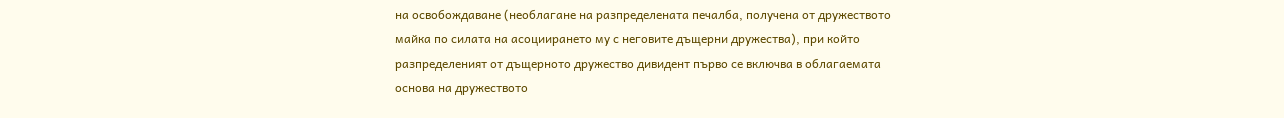на освобождаване (необлагане на разпределената печалба, получена от дружеството майка по силата на асоциирането му с неговите дъщерни дружества), при който разпределеният от дъщерното дружество дивидент първо се включва в облагаемата основа на дружеството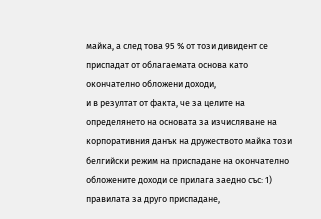майка, а след това 95 % от този дивидент се приспадат от облагаемата основа като окончателно обложени доходи,
и в резултат от факта, че за целите на определянето на основата за изчисляване на корпоративния данък на дружеството майка този белгийски режим на приспадане на окончателно обложените доходи се прилага заедно със: 1) правилата за друго приспадане,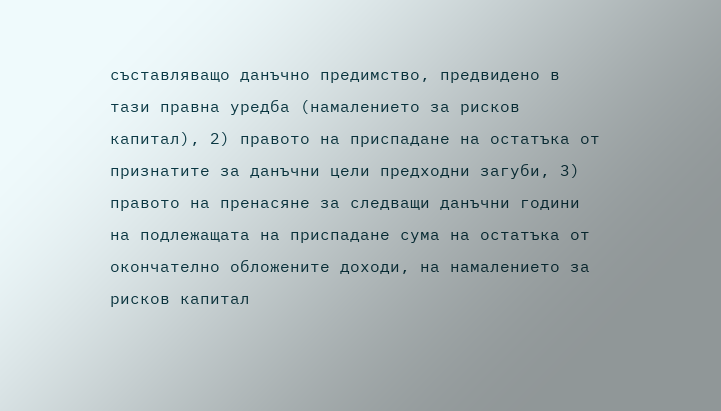съставляващо данъчно предимство, предвидено в тази правна уредба (намалението за рисков капитал), 2) правото на приспадане на остатъка от признатите за данъчни цели предходни загуби, 3) правото на пренасяне за следващи данъчни години на подлежащата на приспадане сума на остатъка от окончателно обложените доходи, на намалението за рисков капитал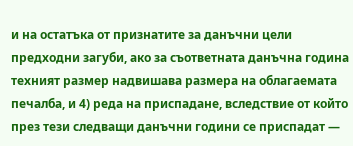и на остатъка от признатите за данъчни цели предходни загуби, ако за съответната данъчна година техният размер надвишава размера на облагаемата печалба, и 4) реда на приспадане, вследствие от който през тези следващи данъчни години се приспадат —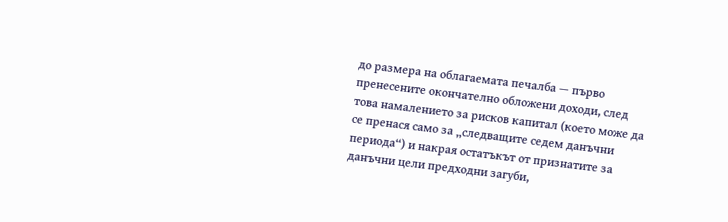до размера на облагаемата печалба — първо пренесените окончателно обложени доходи, след това намалението за рисков капитал (което може да се пренася само за „следващите седем данъчни периода“) и накрая остатъкът от признатите за данъчни цели предходни загуби,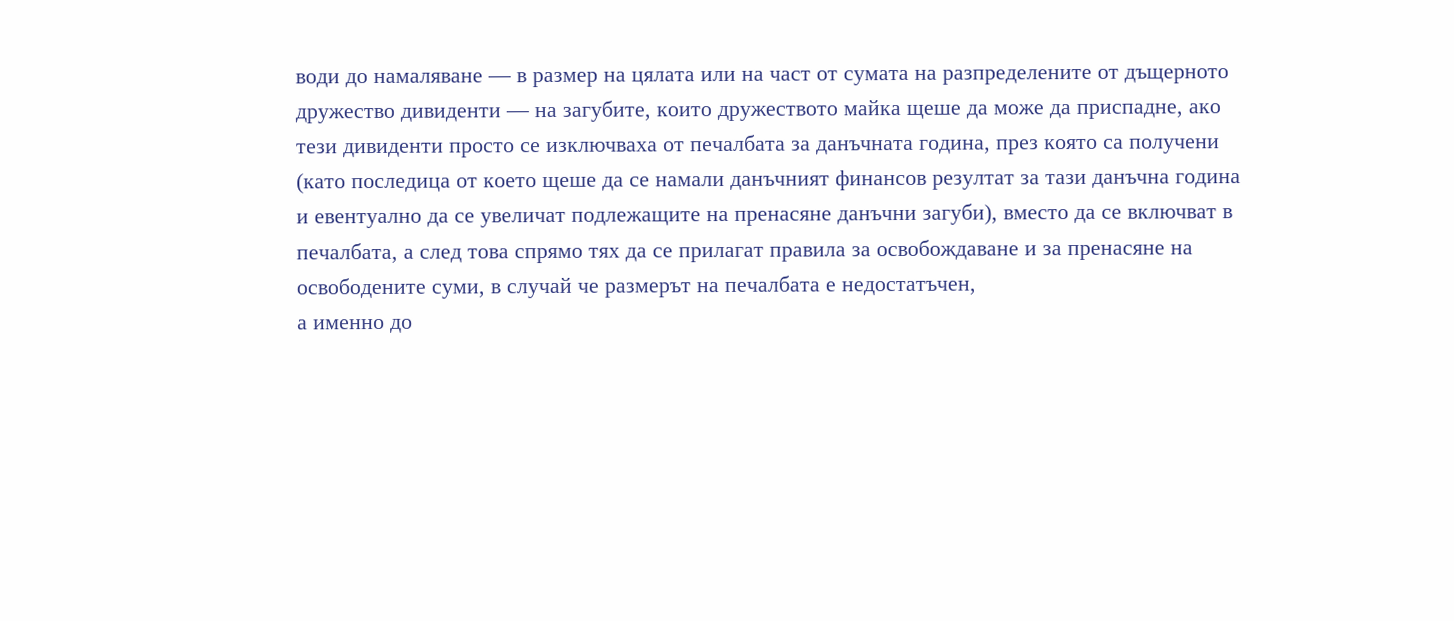води до намаляване — в размер на цялата или на част от сумата на разпределените от дъщерното дружество дивиденти — на загубите, които дружеството майка щеше да може да приспадне, ако тези дивиденти просто се изключваха от печалбата за данъчната година, през която са получени (като последица от което щеше да се намали данъчният финансов резултат за тази данъчна година и евентуално да се увеличат подлежащите на пренасяне данъчни загуби), вместо да се включват в печалбата, а след това спрямо тях да се прилагат правила за освобождаване и за пренасяне на освободените суми, в случай че размерът на печалбата е недостатъчен,
а именно до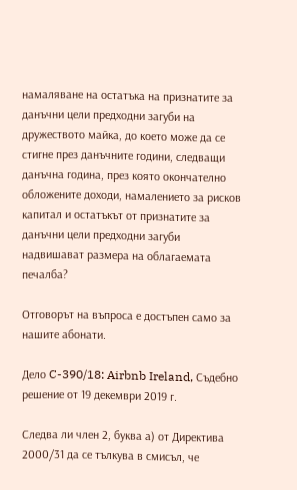намаляване на остатъка на признатите за данъчни цели предходни загуби на дружеството майка, до което може да се стигне през данъчните години, следващи данъчна година, през която окончателно обложените доходи, намалението за рисков капитал и остатъкът от признатите за данъчни цели предходни загуби надвишават размера на облагаемата печалба?

Отговорът на въпроса е достъпен само за нашите абонати.

Дело C-390/18: Airbnb Ireland, Съдебно решение от 19 декември 2019 г.

Следва ли член 2, буква а) от Директива 2000/31 да се тълкува в смисъл, че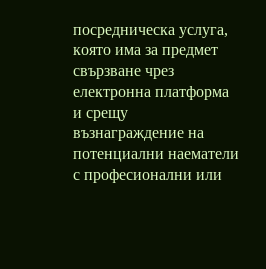посредническа услуга, която има за предмет свързване чрез електронна платформа и срещу възнаграждение на потенциални наематели с професионални или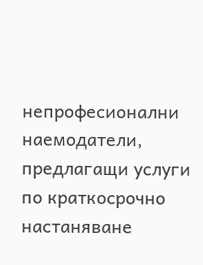непрофесионални наемодатели, предлагащи услуги по краткосрочно настаняване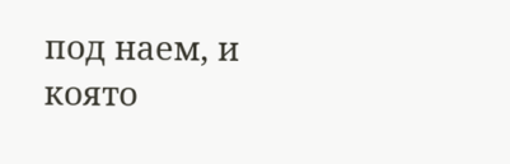под наем, и която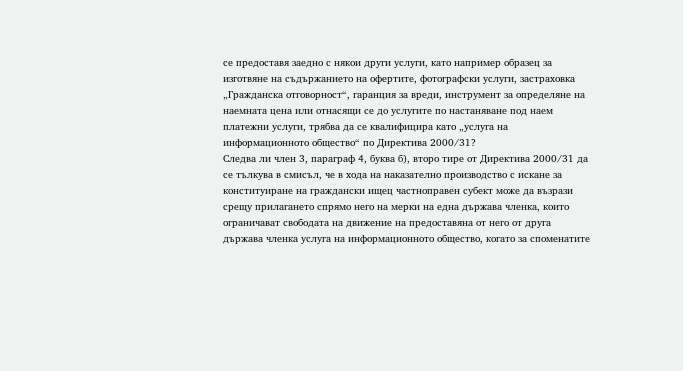се предоставя заедно с някои други услуги, като например образец за изготвяне на съдържанието на офертите, фотографски услуги, застраховка „Гражданска отговорност“, гаранция за вреди, инструмент за определяне на наемната цена или отнасящи се до услугите по настаняване под наем платежни услуги, трябва да се квалифицира като „услуга на информационното общество“ по Директива 2000/31?
Следва ли член 3, параграф 4, буква б), второ тире от Директива 2000/31 да се тълкува в смисъл, че в хода на наказателно производство с искане за конституиране на граждански ищец частноправен субект може да възрази срещу прилагането спрямо него на мерки на една държава членка, които ограничават свободата на движение на предоставяна от него от друга държава членка услуга на информационното общество, когато за споменатите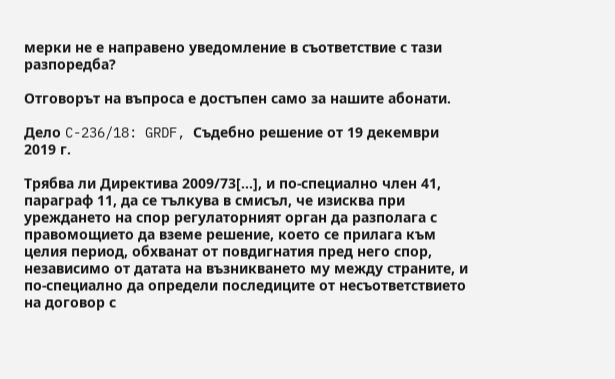мерки не е направено уведомление в съответствие с тази разпоредба?

Отговорът на въпроса е достъпен само за нашите абонати.

Дело C-236/18: GRDF, Съдебно решение от 19 декември 2019 г.

Трябва ли Директива 2009/73[…], и по-специално член 41, параграф 11, да се тълкува в смисъл, че изисква при уреждането на спор регулаторният орган да разполага с правомощието да вземе решение, което се прилага към целия период, обхванат от повдигнатия пред него спор, независимо от датата на възникването му между страните, и по-специално да определи последиците от несъответствието на договор с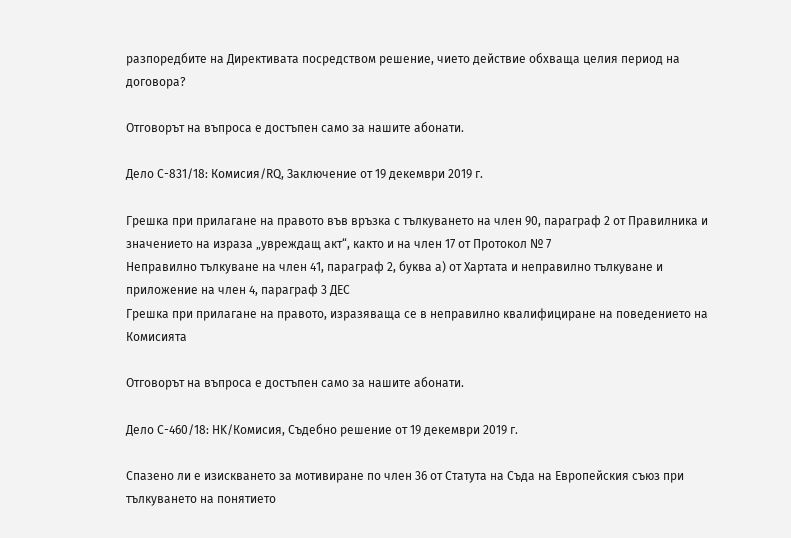разпоредбите на Директивата посредством решение, чието действие обхваща целия период на договора?

Отговорът на въпроса е достъпен само за нашите абонати.

Дело C-831/18: Комисия/RQ, Заключение от 19 декември 2019 г.

Грешка при прилагане на правото във връзка с тълкуването на член 90, параграф 2 от Правилника и значението на израза „увреждащ акт“, както и на член 17 от Протокол № 7
Неправилно тълкуване на член 41, параграф 2, буква а) от Хартата и неправилно тълкуване и приложение на член 4, параграф 3 ДЕС
Грешка при прилагане на правото, изразяваща се в неправилно квалифициране на поведението на Комисията

Отговорът на въпроса е достъпен само за нашите абонати.

Дело C-460/18: HK/Комисия, Съдебно решение от 19 декември 2019 г.

Спазено ли е изискването за мотивиране по член 36 от Статута на Съда на Европейския съюз при тълкуването на понятието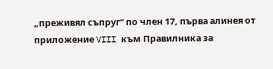„преживял съпруг“ по член 17, първа алинея от приложение VIII към Правилника за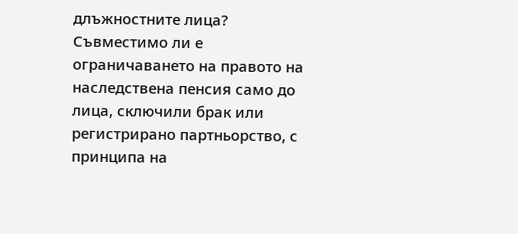длъжностните лица?
Съвместимо ли е ограничаването на правото на наследствена пенсия само до лица, сключили брак или регистрирано партньорство, с принципа на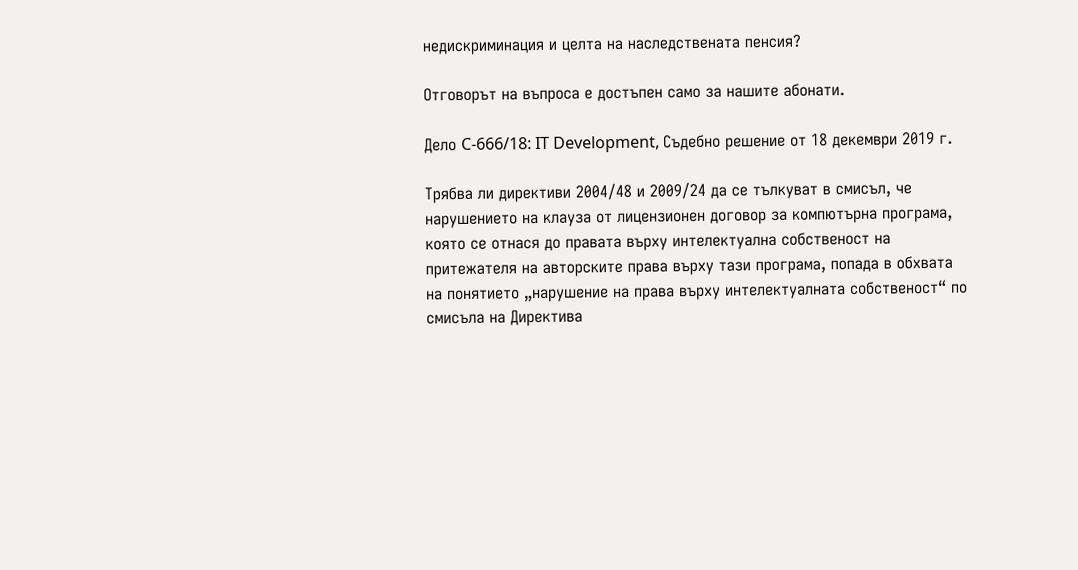недискриминация и целта на наследствената пенсия?

Отговорът на въпроса е достъпен само за нашите абонати.

Дело C-666/18: IT Development, Съдебно решение от 18 декември 2019 г.

Трябва ли директиви 2004/48 и 2009/24 да се тълкуват в смисъл, че нарушението на клауза от лицензионен договор за компютърна програма, която се отнася до правата върху интелектуална собственост на притежателя на авторските права върху тази програма, попада в обхвата на понятието „нарушение на права върху интелектуалната собственост“ по смисъла на Директива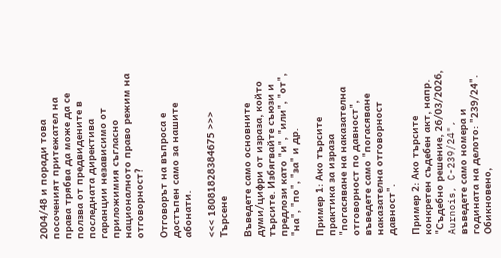2004/48 и поради това посоченият притежател на права трябва да може да се ползва от предвидените в последната директива гаранции независимо от приложимия съгласно националното право режим на отговорност?

Отговорът на въпроса е достъпен само за нашите абонати.

<<< 18081828384675 >>>
Търсене

Въведете само основните думи/цифри от израза, който търсите. Избягвайте съюзи и предлози като "и", "или", "от", "на", "по", "за" и др.

Пример 1: Ако търсите практика за израза "погасяване на наказателна отговорност по давност", въведете само "погасяване наказателна отговорност давност".

Пример 2: Ако търсите конкретен съдебен акт, напр. "Съдебно решение, 26/03/2026, Aurnois, C-239/24", въведете само номера и годината на делото: "239/24".
Обикновено,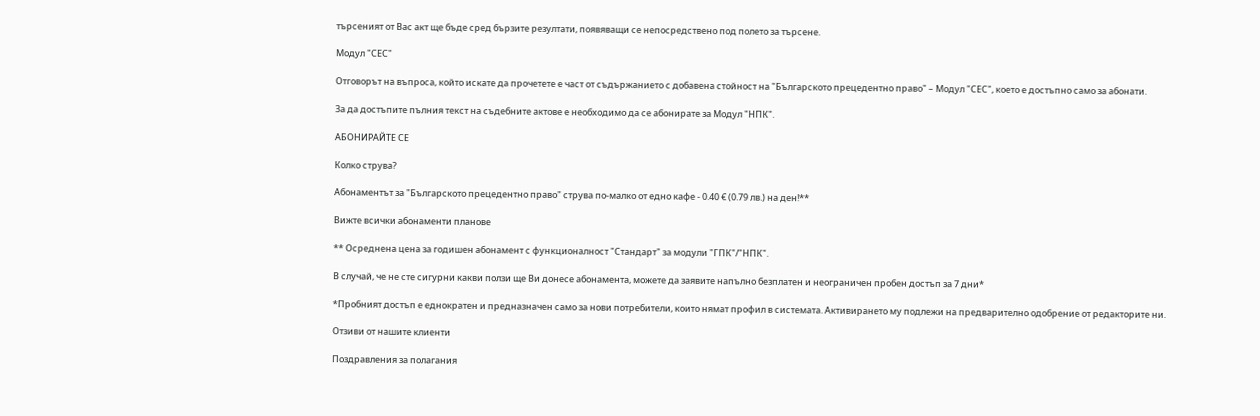търсеният от Вас акт ще бъде сред бързите резултати, появяващи се непосредствено под полето за търсене.

Модул "СЕС"

Отговорът на въпроса, който искате да прочетете е част от съдържанието с добавена стойност на "Българското прецедентно право" – Модул "СЕС", което е достъпно само за абонати.

За да достъпите пълния текст на съдебните актове е необходимо да се абонирате за Модул "НПК".

АБОНИРАЙТЕ СЕ

Колко струва?

Абонаментът за "Българското прецедентно право" струва по-малко от едно кафе - 0.40 € (0.79 лв.) на ден!**

Вижте всички абонаменти планове

** Осреднена цена за годишен абонамент с функционалност "Стандарт" за модули "ГПК"/"НПК".

В случай, че не сте сигурни какви ползи ще Ви донесе абонамента, можете да заявите напълно безплатен и неограничен пробен достъп за 7 дни*

*Пробният достъп е еднократен и предназначен само за нови потребители, които нямат профил в системата. Активирането му подлежи на предварително одобрение от редакторите ни.

Отзиви от нашите клиенти

Поздравления за полагания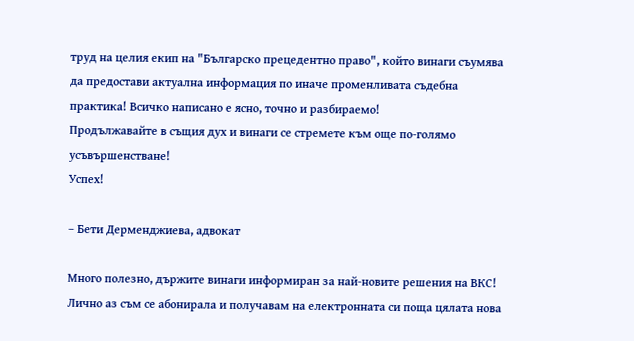труд на целия екип на "Българско прецедентно право", който винаги съумява да предостави актуална информация по иначе променливата съдебна практика! Всичко написано е ясно, точно и разбираемо!
Продължавайте в същия дух и винаги се стремете към още по-голямо усъвършенстване!
Успех!

– Бети Дерменджиева, адвокат

Много полезно, държите винаги информиран за най-новите решения на ВКС! Лично аз съм се абонирала и получавам на електронната си поща цялата нова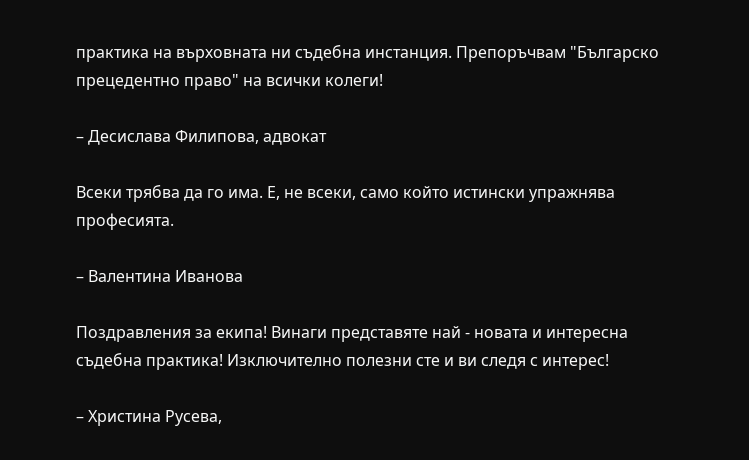практика на върховната ни съдебна инстанция. Препоръчвам "Българско прецедентно право" на всички колеги!

– Десислава Филипова, адвокат

Всеки трябва да го има. Е, не всеки, само който истински упражнява професията.

– Валентина Иванова

Поздравления за екипа! Винаги представяте най - новата и интересна съдебна практика! Изключително полезни сте и ви следя с интерес!

– Христина Русева,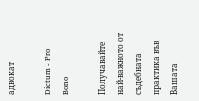адвокат

Dictum - Pro Bono

Получавайте най-важното от съдебната практика във Вашата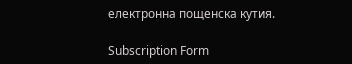електронна пощенска кутия.

Subscription Form